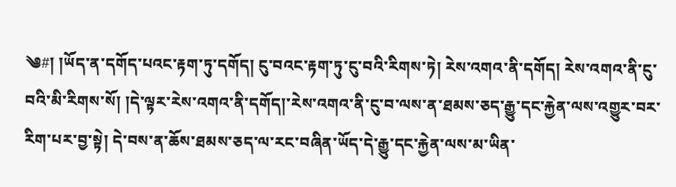༄#། །ཡོད་ན་དགོད་པའང་རྟག་ཏུ་དགོད། ངུ་བའང་རྟག་ཏུ་ངུ་བའི་རིགས་ཏེ། རེས་འགའ་ནི་དགོད། རེས་འགའ་ནི་ངུ་བའི་མི་རིགས་སོ། །དེ་ལྟར་རེས་འགའ་ནི་དགོད།་རེས་འགའ་ནི་ངུ་བ་ལས་ན་ཐམས་ཅད་རྒྱུ་དང་རྐྱེན་ལས་འགྱུར་བར་རིག་པར་བྱ་སྟེ། དེ་བས་ན་ཆོས་ཐམས་ཅད་ལ་རང་བཞིན་ཡོད་དེ་རྒྱུ་དང་རྐྱེན་ལས་མ་ཡིན་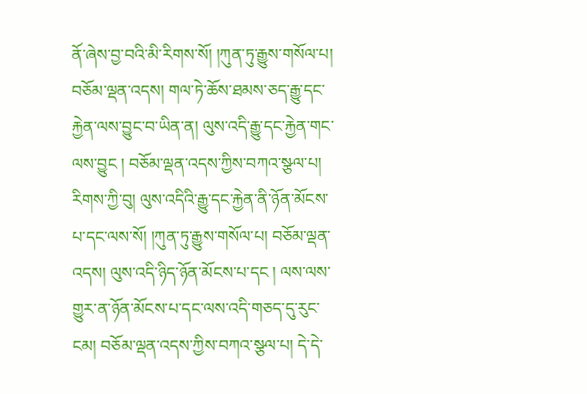ནོ་ཞེས་བྱ་བའི་མི་རིགས་སོ། །ཀུན་ཏུ་རྒྱུས་གསོལ་པ། བཅོམ་ལྡན་འདས། གལ་ཏེ་ཆོས་ཐམས་ཅད་རྒྱུ་དང་རྐྱེན་ལས་བྱུང་བ་ཡིན་ན། ལུས་འདི་རྒྱུ་དང་རྐྱེན་གང་ལས་བྱུང ། བཅོམ་ལྡན་འདས་ཀྱིས་བཀའ་སྩལ་པ། རིགས་ཀྱི་བུ། ལུས་འདིའི་རྒྱུ་དང་རྐྱེན་ནི་ཉོན་མོངས་པ་དང་ལས་སོ། །ཀུན་ཏུ་རྒྱུས་གསོལ་པ། བཅོམ་ལྡན་འདས། ལུས་འདི་ཉིད་ཉོན་མོངས་པ་དང ། ལས་ལས་གྱུར་ན་ཉོན་མོངས་པ་དང་ལས་འདི་གཅད་དུ་རུང་ངམ། བཅོམ་ལྡན་འདས་ཀྱིས་བཀའ་སྩལ་པ། དེ་དེ་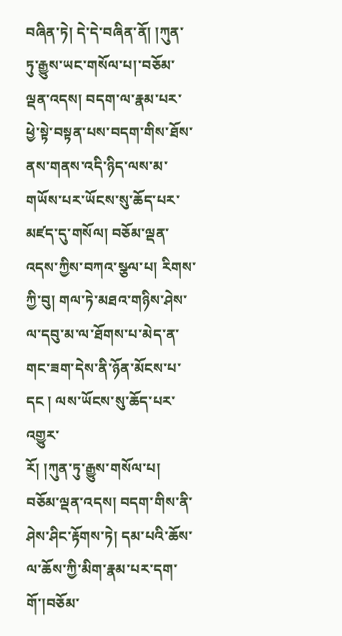བཞིན་ཏེ། དེ་དེ་བཞིན་ནོ། །ཀུན་ཏུ་རྒྱུས་ཡང་གསོལ་པ།་བཅོམ་ལྡན་འདས། བདག་ལ་རྣམ་པར་ཕྱེ་སྟེ་བསྟན་པས་བདག་གིས་ཐོས་ནས་གནས་འདི་ཉིད་ལས་མ་གཡོས་པར་ཡོངས་སུ་ཆོད་པར་མཛད་དུ་གསོལ། བཅོམ་ལྡན་འདས་ཀྱིས་བཀའ་སྩལ་པ། རིགས་ཀྱི་བུ། གལ་ཏེ་མཐའ་གཉིས་ཤེས་ལ་དབུ་མ་ལ་ཐོགས་པ་མེད་ན་གང་ཟག་དེས་ནི་ཉོན་མོངས་པ་དང ། ལས་ཡོངས་སུ་ཆོད་པར་འགྱུར་
རོ། །ཀུན་ཏུ་རྒྱུས་གསོལ་པ། བཅོམ་ལྡན་འདས། བདག་གིས་ནི་ཤེས་ཤིང་རྟོགས་ཏེ། དམ་པའི་ཆོས་ལ་ཆོས་ཀྱི་མིག་རྣམ་པར་དག་གོ་།བཅོམ་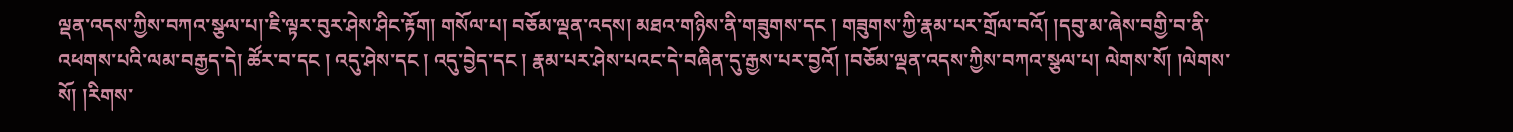ལྡན་འདས་ཀྱིས་བཀའ་སྩལ་པ།་ཇི་ལྟར་བུར་ཤེས་ཤིང་རྟོག། གསོལ་པ། བཅོམ་ལྡན་འདས། མཐའ་གཉིས་ནི་གཟུགས་དང ། གཟུགས་ཀྱི་རྣམ་པར་གྲོལ་བའོ། །དབུ་མ་ཞེས་བགྱི་བ་ནི་འཕགས་པའི་ལམ་བརྒྱད་དེ། ཚོར་བ་དང ། འདུ་ཤེས་དང ། འདུ་བྱེད་དང ། རྣམ་པར་ཤེས་པའང་དེ་བཞིན་དུ་རྒྱས་པར་བྱའོ། །བཅོམ་ལྡན་འདས་ཀྱིས་བཀའ་སྩལ་པ། ལེགས་སོ། །ལེགས་སོ། །རིགས་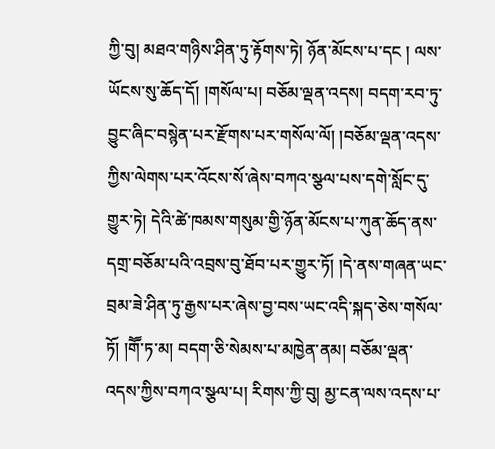ཀྱི་བུ། མཐའ་གཉིས་ཤིན་ཏུ་རྟོགས་ཏེ། ཉོན་མོངས་པ་དང ། ལས་ཡོངས་སུ་ཆོད་དོ། །གསོལ་པ། བཅོམ་ལྡན་འདས། བདག་རབ་ཏུ་བྱུང་ཞིང་བསྙེན་པར་རྫོགས་པར་གསོལ་ལོ། །བཅོམ་ལྡན་འདས་ཀྱིས་ལེགས་པར་འོངས་སོ་ཞེས་བཀའ་སྩལ་པས་དགེ་སློང་དུ་གྱུར་ཏེ། དེའི་ཚེ་ཁམས་གསུམ་གྱི་ཉོན་མོངས་པ་ཀུན་ཆོད་ནས་དགྲ་བཅོམ་པའི་འབྲས་བུ་ཐོབ་པར་གྱུར་ཏོ། །དེ་ནས་གཞན་ཡང་བྲམ་ཟེ་ཤིན་ཏུ་རྒྱས་པར་ཞེས་བྱ་བས་ཡང་འདི་སྐད་ཅེས་གསོལ་ཏོ། །གཽ་ཏ་མ། བདག་ཅི་སེམས་པ་མཁྱེན་ནམ། བཅོམ་ལྡན་འདས་ཀྱིས་བཀའ་སྩལ་པ། རིགས་ཀྱི་བུ། མྱ་ངན་ལས་འདས་པ་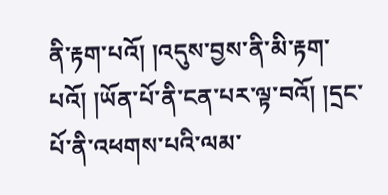ནི་རྟག་པའོ། །འདུས་བྱས་ནི་མི་རྟག་པའོ། །ཡོན་པོ་ནི་ངན་པར་ལྟ་བའོ། །དྲང་པོ་ནི་འཕགས་པའི་ལམ་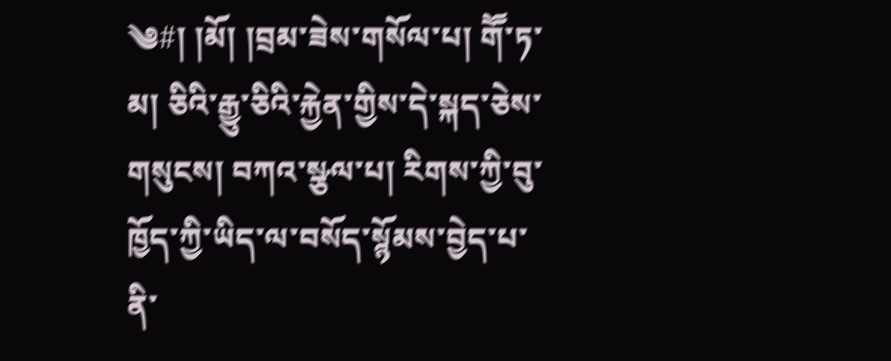༄#། །མོ། །བྲམ་ཟེས་གསོལ་པ། གཽ་ཏ་མ། ཅིའི་རྒྱུ་ཅིའི་རྐྱེན་གྱིས་དེ་སྐད་ཅེས་གསུངས། བཀའ་སྩལ་པ། རིགས་ཀྱི་བུ་ཁྱོད་ཀྱི་ཡིད་ལ་བསོད་སྙོམས་བྱེད་པ་ནི་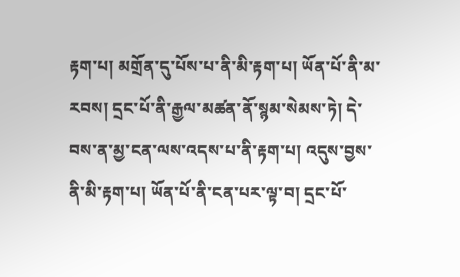རྟག་པ། མགྲོན་དུ་པོས་པ་ནི་མི་རྟག་པ། ཡོན་པོ་ནི་མ་རབས། དྲང་པོ་ནི་རྒྱལ་མཚན་ནོ་སྙམ་སེམས་ཏེ། དེ་བས་ན་མྱ་ངན་ལས་འདས་པ་ནི་རྟག་པ། འདུས་བྱས་ནི་མི་རྟག་པ། ཡོན་པོ་ནི་ངན་པར་ལྟ་བ། དྲང་པོ་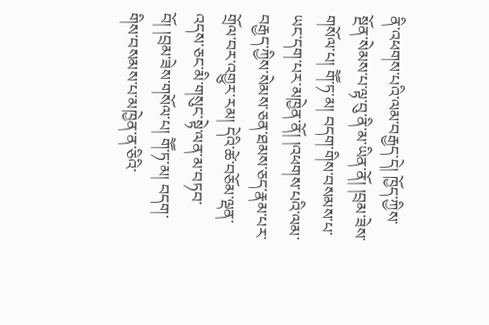ནི་འཕགས་པའི་ལམ་བརྒྱད་དེ། ཁྱོད་ཀྱིས་སྔོན་སེམས་པ་ལྟ་བུ་ནི་མ་ཡིན་ནོ། །བྲམ་ཟེས་གསོལ་པ། གཽ་ཏ་མ། བདག་གིས་བསམས་པ་ཡང་དག་པར་མཁྱེན་ནོ། །འཕགས་པའི་ལམ་བརྒྱད་ཀྱིས་སེམས་ཅན་ཐམས་ཅད་རྣམ་པར་གྲོལ་བར་འགྱུར་རམ། དེའི་ཚེ་བཅོམ་ལྡན་འདས་ཅང་མི་གསུང་སྟེ་ལན་མ་བཏབ་བོ། །བྲམ་ཟེས་གསོལ་པ། གཽ་ཏ་མ། བདག་གིས་བསམས་པ་མཁྱེན་ན་ཅིའི་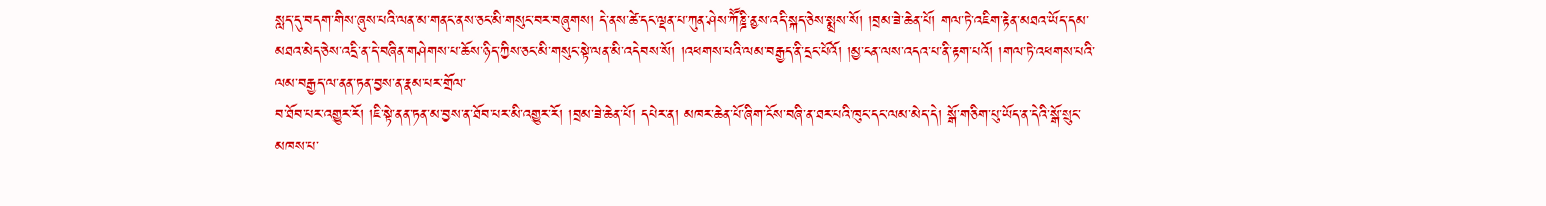སླད་དུ་བདག་གིས་ཞུས་པའི་ལན་མ་གནང་ནས་ཅང་མི་གསུང་བར་བཞུགས། དེ་ནས་ཚེ་དང་ལྡན་པ་ཀུན་ཤེས་ཀཽཎྜི་ནྱས་འདི་སྐད་ཅེས་སྨྲས་སོ། །བྲམ་ཟེ་ཆེན་པོ། གལ་ཏེ་འཇིག་རྟེན་མཐའ་ཡོད་དམ་མཐའ་མེད་ཅེས་འདྲི་ན་དེ་བཞིན་གཤེགས་པ་ཆོས་ཉིད་ཀྱིས་ཅང་མི་གསུང་སྟེ་ལན་མི་འདེབས་སོ། །འཕགས་པའི་ལམ་བརྒྱད་ནི་དྲང་པོའོ། །མྱ་ངན་ལས་འདའ་པ་ནི་རྟག་པའོ། །གལ་ཏེ་འཕགས་པའི་ལམ་བརྒྱད་ལ་ནན་ཏན་བྱས་ན་རྣམ་པར་གྲོལ་
བ་ཐོབ་པར་འགྱུར་རོ། །ཇི་སྟེ་ནན་ཏན་མ་བྱས་ན་ཐོབ་པར་མི་འགྱུར་རོ། །བྲམ་ཟེ་ཆེན་པོ། དཔེར་ན། མཁར་ཆེན་པོ་ཞིག་ངོས་བཞི་ན་ཐར་པའི་ཁུང་དང་ལམ་མེད་དེ། སྒོ་གཅིག་པུ་ཡོད་ན་དེའི་སྒོ་སྲུང་མཁས་པ་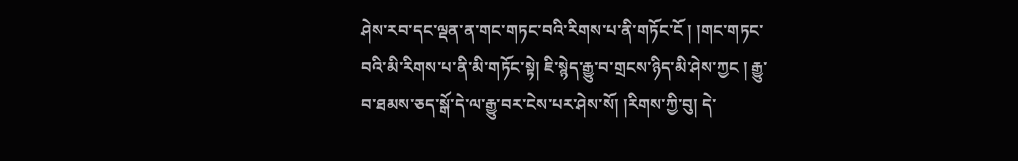ཤེས་རབ་དང་ལྡན་ན་གང་གཏང་བའི་རིགས་པ་ནི་གཏོང་ངོ ། །གང་གཏང་བའི་མི་རིགས་པ་ནི་མི་གཏོང་སྟེ། ཇི་སྙེད་རྒྱུ་བ་གྲངས་ཉིད་མི་ཤེས་ཀྱང ། རྒྱུ་བ་ཐམས་ཅད་སྒོ་དེ་ལ་རྒྱུ་བར་ངེས་པར་ཤེས་སོ། །རིགས་ཀྱི་བུ། དེ་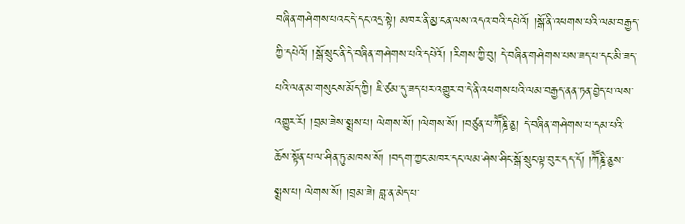བཞིན་གཤེགས་པའང་དེ་དང་འདྲ་སྟེ། མཁར་ནི་མྱ་ངན་ལས་འདའ་བའི་དཔེའོ། །སྒོ་ནི་འཕགས་པའི་ལམ་བརྒྱད་ཀྱི་དཔེའོ། །སྒོ་སྲུང་ནི་དེ་བཞིན་གཤེགས་པའི་དཔེའོ། །རིགས་ཀྱི་བུ། དེ་བཞིན་གཤེགས་པས་ཟད་པ་དང་མི་ཟད་པའི་ལན་མ་གསུངས་མོད་ཀྱི། ཇི་ཙམ་དུ་ཟད་པར་འགྱུར་བ་དེ་ནི་འཕགས་པའི་ལམ་བརྒྱད་ནན་ཏན་བྱེད་པ་ལས་འགྱུར་རོ། །བྲམ་ཟེས་སྨྲས་པ། ལེགས་སོ། །ལེགས་སོ། །བཙུན་པ་ཀཽཎྜི་ནྱ། དེ་བཞིན་གཤེགས་པ་དམ་པའི་ཆོས་སྟོན་པ་ལ་ཤིན་ཏུ་མཁས་སོ། །བདག་ཀྱང་མཁར་དང་ལམ་ཤེས་ཤིང་སྒོ་སྲུང་ལྟ་བུར་དད་དོ། །ཀཽཎྜི་ནྱས་སྨྲས་པ། ལེགས་སོ། །བྲམ་ཟེ། བླ་ན་མེད་པ་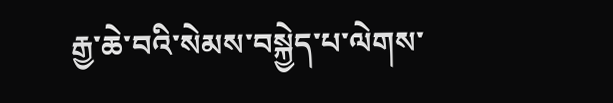རྒྱ་ཆེ་བའི་སེམས་བསྐྱེད་པ་ལེགས་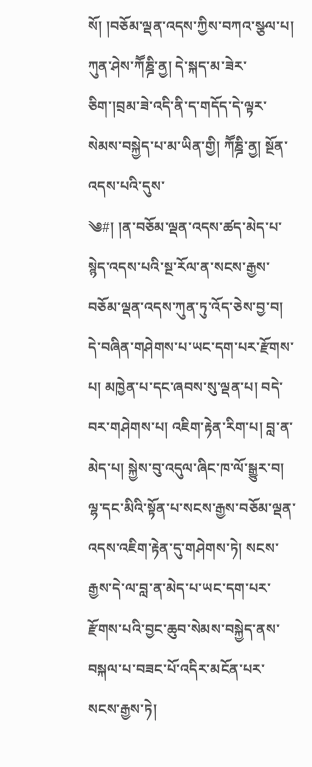སོ། །བཅོམ་ལྡན་འདས་ཀྱིས་བཀའ་སྩལ་པ། ཀུན་ཤེས་ཀཽཎྜི་ནྱ། དེ་སྐད་མ་ཟེར་ཅིག་།བྲམ་ཟེ་འདི་ནི་ད་གདོད་དེ་ལྟར་སེམས་བསྐྱེད་པ་མ་ཡིན་གྱི། ཀཽཎྜི་ནྱ། སྔོན་འདས་པའི་དུས་
༄#། །ན་བཅོམ་ལྡན་འདས་ཚད་མེད་པ་སྙེད་འདས་པའི་སྔ་རོལ་ན་སངས་རྒྱས་བཅོམ་ལྡན་འདས་ཀུན་ཏུ་འོད་ཅེས་བྱ་བ། དེ་བཞིན་གཤེགས་པ་ཡང་དག་པར་རྫོགས་པ། མཁྱེན་པ་དང་ཞབས་སུ་ལྡན་པ། བདེ་བར་གཤེགས་པ། འཇིག་རྟེན་རིག་པ། བླ་ན་མེད་པ། སྐྱེས་བུ་འདུལ་ཞིང་ཁ་ལོ་སྒྱུར་བ། ལྷ་དང་མིའི་སྟོན་པ་སངས་རྒྱས་བཅོམ་ལྡན་འདས་འཇིག་རྟེན་དུ་གཤེགས་ཏེ། སངས་རྒྱས་དེ་ལ་བླ་ན་མེད་པ་ཡང་དག་པར་རྫོགས་པའི་བྱང་ཆུབ་སེམས་བསྐྱེད་ནས་བསྐལ་པ་བཟང་པོ་འདིར་མངོན་པར་སངས་རྒྱས་ཏེ།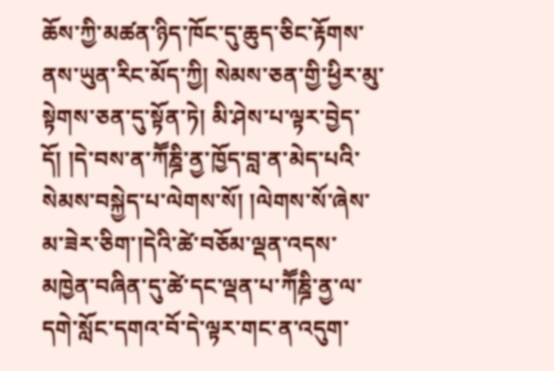ཆོས་ཀྱི་མཚན་ཉིད་ཁོང་དུ་ཆུད་ཅིང་རྟོགས་ནས་ཡུན་རིང་མོད་ཀྱི། སེམས་ཅན་གྱི་ཕྱིར་མུ་སྟེགས་ཅན་དུ་སྟོན་ཏེ། མི་ཤེས་པ་ལྟར་བྱེད་དོ། །དེ་བས་ན་ཀཽཎྜི་ནྱ་ཁྱོད་བླ་ན་མེད་པའི་སེམས་བསྐྱེད་པ་ལེགས་སོ། །ལེགས་སོ་ཞེས་མ་ཟེར་ཅིག་།དེའི་ཚེ་བཅོམ་ལྡན་འདས་མཁྱེན་བཞིན་དུ་ཚེ་དང་ལྡན་པ་ཀཽཎྜི་ནྱ་ལ་དགེ་སློང་དགའ་བོ་དེ་ལྟར་གང་ན་འདུག་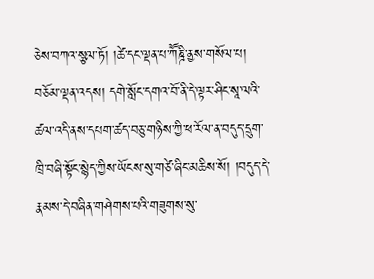ཅེས་བཀའ་སྩལ་ཏོ། །ཚེ་དང་ལྡན་པ་ཀཽཎྜི་ནྱས་གསོལ་པ། བཅོམ་ལྡན་འདས། དགེ་སློང་དགའ་བོ་ནི་དེ་ལྟར་ཤིང་སཱ་ལའི་ཚལ་འདི་ནས་དཔག་ཚད་བཅུ་གཉིས་ཀྱི་ཕ་རོལ་ན་བདུད་དྲུག་ཁྲི་བཞི་སྟོང་སྙེད་ཀྱིས་ཡོངས་སུ་གཙེ་ཞིང་མཆིས་སོ། །བདུད་དེ་རྣམས་དེ་བཞིན་གཤེགས་པའི་གཟུགས་སུ་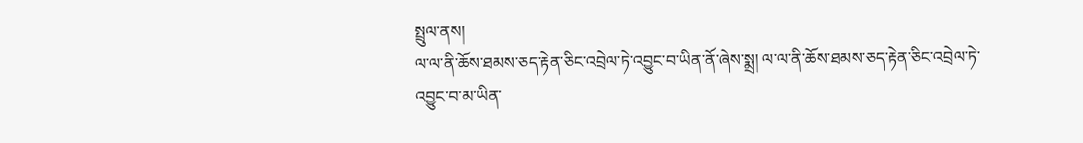སྤྲུལ་ནས།
ལ་ལ་ནི་ཆོས་ཐམས་ཅད་རྟེན་ཅིང་འབྲེལ་ཏེ་འབྱུང་བ་ཡིན་ནོ་ཞེས་སྨྲ། ལ་ལ་ནི་ཆོས་ཐམས་ཅད་རྟེན་ཅིང་འབྲེལ་ཏེ་འབྱུང་བ་མ་ཡིན་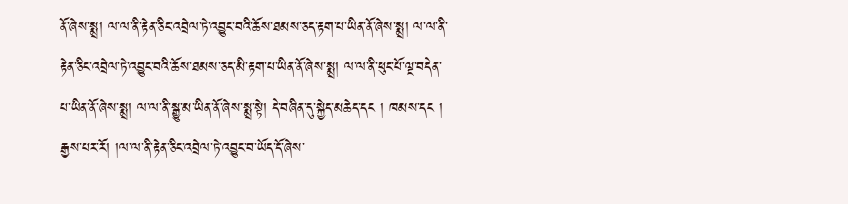ནོ་ཞེས་སྨྲ། ལ་ལ་ནི་རྟེན་ཅིང་འབྲེལ་ཏེ་འབྱུང་བའི་ཆོས་ཐམས་ཅད་རྟག་པ་ཡིན་ནོ་ཞེས་སྨྲ། ལ་ལ་ནི་རྟེན་ཅིང་འབྲེལ་ཏེ་འབྱུང་བའི་ཆོས་ཐམས་ཅད་མི་རྟག་པ་ཡིན་ནོ་ཞེས་སྨྲ། ལ་ལ་ནི་ཕུང་པོ་ལྔ་བདེན་པ་ཡིན་ནོ་ཞེས་སྨྲ། ལ་ལ་ནི་སྒྱུ་མ་ཡིན་ནོ་ཞེས་སྨྲ་སྟེ། དེ་བཞིན་དུ་སྐྱེད་མཆེད་དང ། ཁམས་དང ། རྒྱས་པར་རོ། །ལ་ལ་ནི་རྟེན་ཅིང་འབྲེལ་ཏེ་འབྱུང་བ་ཡོད་དོ་ཞེས་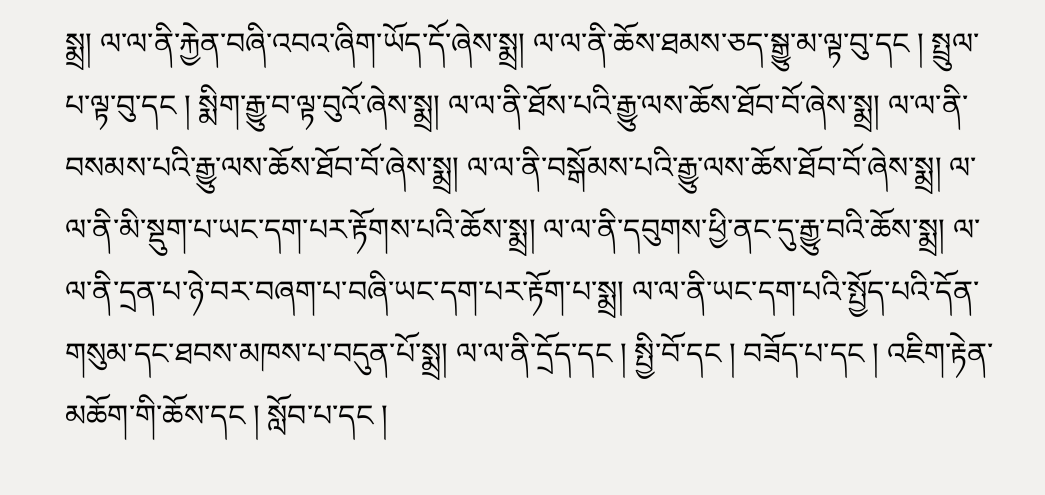སྨྲ། ལ་ལ་ནི་རྐྱེན་བཞི་འབའ་ཞིག་ཡོད་དོ་ཞེས་སྨྲ། ལ་ལ་ནི་ཆོས་ཐམས་ཅད་སྒྱུ་མ་ལྟ་བུ་དང ། སྤྲུལ་པ་ལྟ་བུ་དང ། སྨིག་རྒྱུ་བ་ལྟ་བུའོ་ཞེས་སྨྲ། ལ་ལ་ནི་ཐོས་པའི་རྒྱུ་ལས་ཆོས་ཐོབ་བོ་ཞེས་སྨྲ། ལ་ལ་ནི་བསམས་པའི་རྒྱུ་ལས་ཆོས་ཐོབ་བོ་ཞེས་སྨྲ། ལ་ལ་ནི་བསྒོམས་པའི་རྒྱུ་ལས་ཆོས་ཐོབ་བོ་ཞེས་སྨྲ། ལ་ལ་ནི་མི་སྡུག་པ་ཡང་དག་པར་རྟོགས་པའི་ཆོས་སྨྲ། ལ་ལ་ནི་དབུགས་ཕྱི་ནང་དུ་རྒྱུ་བའི་ཆོས་སྨྲ། ལ་ལ་ནི་དྲན་པ་ཉེ་བར་བཞག་པ་བཞི་ཡང་དག་པར་རྟོག་པ་སྨྲ། ལ་ལ་ནི་ཡང་དག་པའི་སྤྱོད་པའི་དོན་གསུམ་དང་ཐབས་མཁས་པ་བདུན་པོ་སྨྲ། ལ་ལ་ནི་དྲོད་དང ། སྤྱི་བོ་དང ། བཟོད་པ་དང ། འཇིག་རྟེན་མཆོག་གི་ཆོས་དང ། སློབ་པ་དང །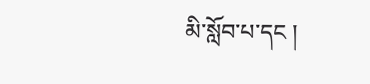མི་སློབ་པ་དང །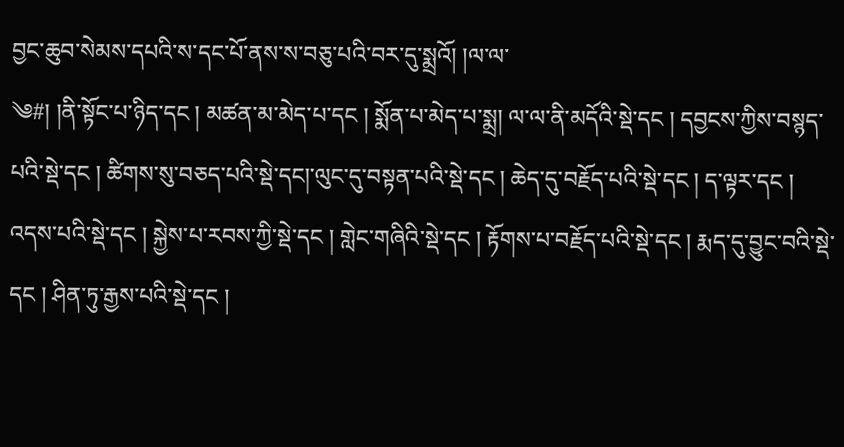བྱང་ཆུབ་སེམས་དཔའི་ས་དང་པོ་ནས་ས་བཅུ་པའི་བར་དུ་སྨྲའོ། །ལ་ལ་
༄#། །ནི་སྟོང་པ་ཉིད་དང ། མཚན་མ་མེད་པ་དང ། སྨོན་པ་མེད་པ་སྨྲ། ལ་ལ་ནི་མདོའི་སྡེ་དང ། དབྱངས་ཀྱིས་བསྙད་པའི་སྡེ་དང ། ཚིགས་སུ་བཅད་པའི་སྡེ་དང།་ལུང་དུ་བསྟན་པའི་སྡེ་དང ། ཆེད་དུ་བརྗོད་པའི་སྡེ་དང ། ད་ལྟར་དང ། འདས་པའི་སྡེ་དང ། སྐྱེས་པ་རབས་ཀྱི་སྡེ་དང ། གླེང་གཞིའི་སྡེ་དང ། རྟོགས་པ་བརྗོད་པའི་སྡེ་དང ། རྨད་དུ་བྱུང་བའི་སྡེ་དང ། ཤིན་ཏུ་རྒྱས་པའི་སྡེ་དང །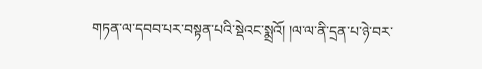གཏན་ལ་དབབ་པར་བསྟན་པའི་སྡེའང་སྨྲའོ། །ལ་ལ་ནི་དྲན་པ་ཉེ་བར་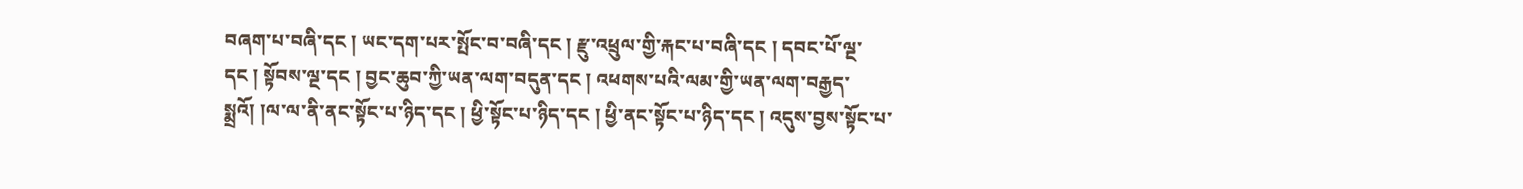བཞག་པ་བཞི་དང ། ཡང་དག་པར་སྤོང་བ་བཞི་དང ། རྫུ་འཕྲུལ་གྱི་རྐང་པ་བཞི་དང ། དབང་པོ་ལྔ་དང ། སྟོབས་ལྔ་དང ། བྱང་ཆུབ་ཀྱི་ཡན་ལག་བདུན་དང ། འཕགས་པའི་ལམ་གྱི་ཡན་ལག་བརྒྱད་སྨྲའོ། །ལ་ལ་ནི་ནང་སྟོང་པ་ཉིད་དང ། ཕྱི་སྟོང་པ་ཉིད་དང ། ཕྱི་ནང་སྟོང་པ་ཉིད་དང ། འདུས་བྱས་སྟོང་པ་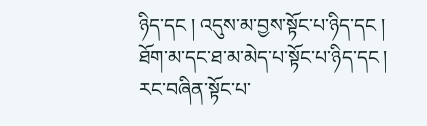ཉིད་དང ། འདུས་མ་བྱས་སྟོང་པ་ཉིད་དང ། ཐོག་མ་དང་ཐ་མ་མེད་པ་སྟོང་པ་ཉིད་དང ། རང་བཞིན་སྟོང་པ་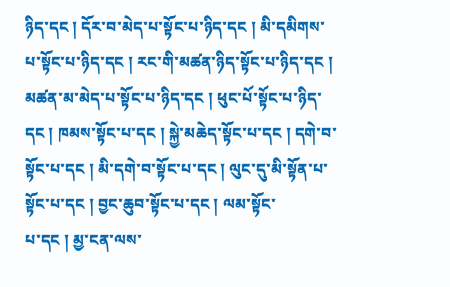ཉིད་དང ། དོར་བ་མེད་པ་སྟོང་པ་ཉིད་དང ། མི་དམིགས་པ་སྟོང་པ་ཉིད་དང ། རང་གི་མཚན་ཉིད་སྟོང་པ་ཉིད་དང ། མཚན་མ་མེད་པ་སྟོང་པ་ཉིད་དང ། ཕུང་པོ་སྟོང་པ་ཉིད་དང ། ཁམས་སྟོང་པ་དང ། སྐྱེ་མཆེད་སྟོང་པ་དང ། དགེ་བ་སྟོང་པ་དང ། མི་དགེ་བ་སྟོང་པ་དང ། ལུང་དུ་མི་སྟོན་པ་སྟོང་པ་དང ། བྱང་ཆུབ་སྟོང་པ་དང ། ལམ་སྟོང་
པ་དང ། མྱ་ངན་ལས་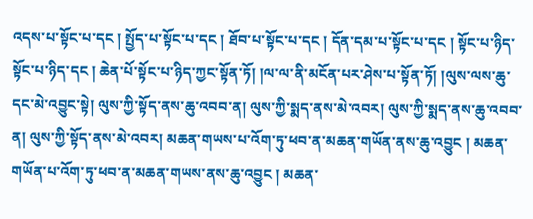འདས་པ་སྟོང་པ་དང ། སྤྱོད་པ་སྟོང་པ་དང ། ཐོབ་པ་སྟོང་པ་དང ། དོན་དམ་པ་སྟོང་པ་དང ། སྟོང་པ་ཉིད་སྟོང་པ་ཉིད་དང ། ཆེན་པོ་སྟོང་པ་ཉིད་ཀྱང་སྟོན་ཏོ། །ལ་ལ་ནི་མངོན་པར་ཤེས་པ་སྟོན་ཏོ། །ལུས་ལས་ཆུ་དང་མེ་འབྱུང་སྟེ། ལུས་ཀྱི་སྟོད་ནས་ཆུ་འབབ་ན། ལུས་ཀྱི་སྨད་ནས་མེ་འབར། ལུས་ཀྱི་སྨད་ནས་ཆུ་འབབ་ན། ལུས་ཀྱི་སྟོད་ནས་མེ་འབར། མཆན་གཡས་པ་འོག་ཏུ་ཕབ་ན་མཆན་གཡོན་ནས་ཆུ་འབྱུང ། མཆན་གཡོན་པ་འོག་ཏུ་ཕབ་ན་མཆན་གཡས་ནས་ཆུ་འབྱུང ། མཆན་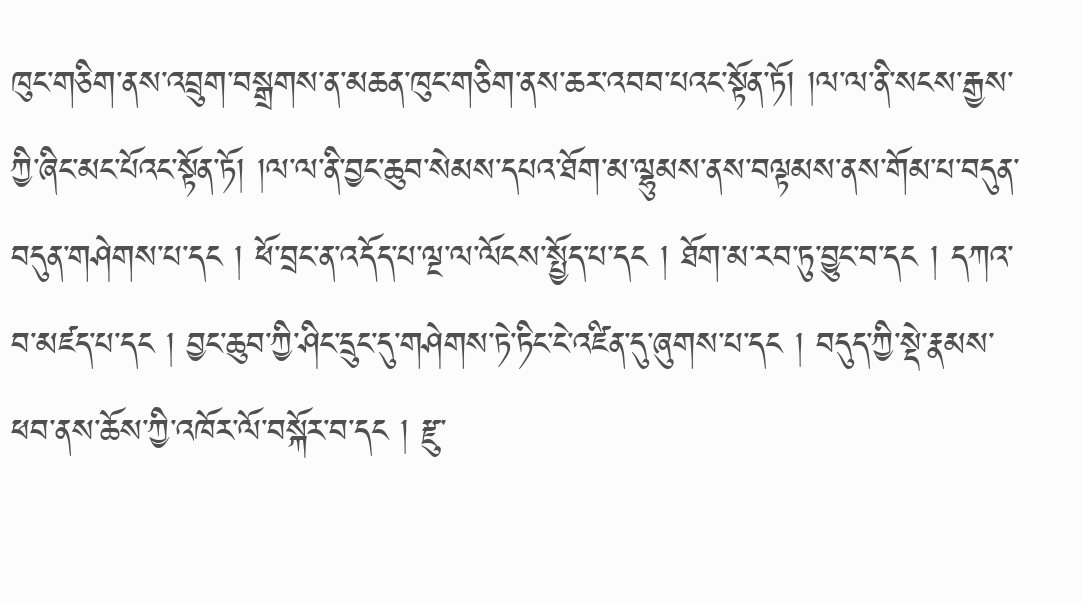ཁུང་གཅིག་ནས་འབྲུག་བསྒྲགས་ན་མཆན་ཁུང་གཅིག་ནས་ཆར་འབབ་པའང་སྟོན་ཏོ། །ལ་ལ་ནི་སངས་རྒྱས་ཀྱི་ཞིང་མང་པོའང་སྟོན་ཏོ། །ལ་ལ་ནི་བྱང་ཆུབ་སེམས་དཔའ་ཐོག་མ་ལྷུམས་ནས་བལྟམས་ནས་གོམ་པ་བདུན་བདུན་གཤེགས་པ་དང ། ཕོ་བྲང་ན་འདོད་པ་ལྔ་ལ་ལོངས་སྤྱོད་པ་དང ། ཐོག་མ་རབ་ཏུ་བྱུང་བ་དང ། དཀའ་བ་མཛད་པ་དང ། བྱང་ཆུབ་ཀྱི་ཤིང་དྲུང་དུ་གཤེགས་ཏེ་ཏིང་ངེ་འཛིན་དུ་ཞུགས་པ་དང ། བདུད་ཀྱི་སྡེ་རྣམས་ཕབ་ནས་ཆོས་ཀྱི་འཁོར་ལོ་བསྐོར་བ་དང ། རྫུ་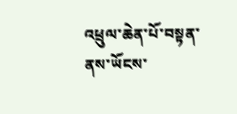འཕྲུལ་ཆེན་པོ་བསྟན་ནས་ཡོངས་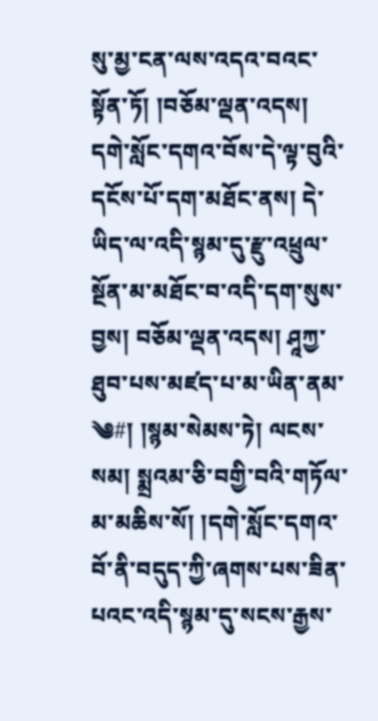སུ་མྱ་ངན་ལས་འདའ་བའང་སྟོན་ཏོ། །བཅོམ་ལྡན་འདས། དགེ་སློང་དགའ་བོས་དེ་ལྟ་བུའི་དངོས་པོ་དག་མཐོང་ནས། དེ་ཡིད་ལ་འདི་སྙམ་དུ་རྫུ་འཕྲུལ་སྔོན་མ་མཐོང་བ་འདི་དག་སུས་བྱས། བཅོམ་ལྡན་འདས། ཤཱཀྱ་ཐུབ་པས་མཛད་པ་མ་ཡིན་ནམ་
༄#། །སྙམ་སེམས་ཏེ། ལངས་སམ། སྨྲའམ་ཅི་བགྱི་བའི་གཏོལ་མ་མཆིས་སོ། །དགེ་སློང་དགའ་བོ་ནི་བདུད་ཀྱི་ཞགས་པས་ཟིན་པའང་འདི་སྙམ་དུ་སངས་རྒྱས་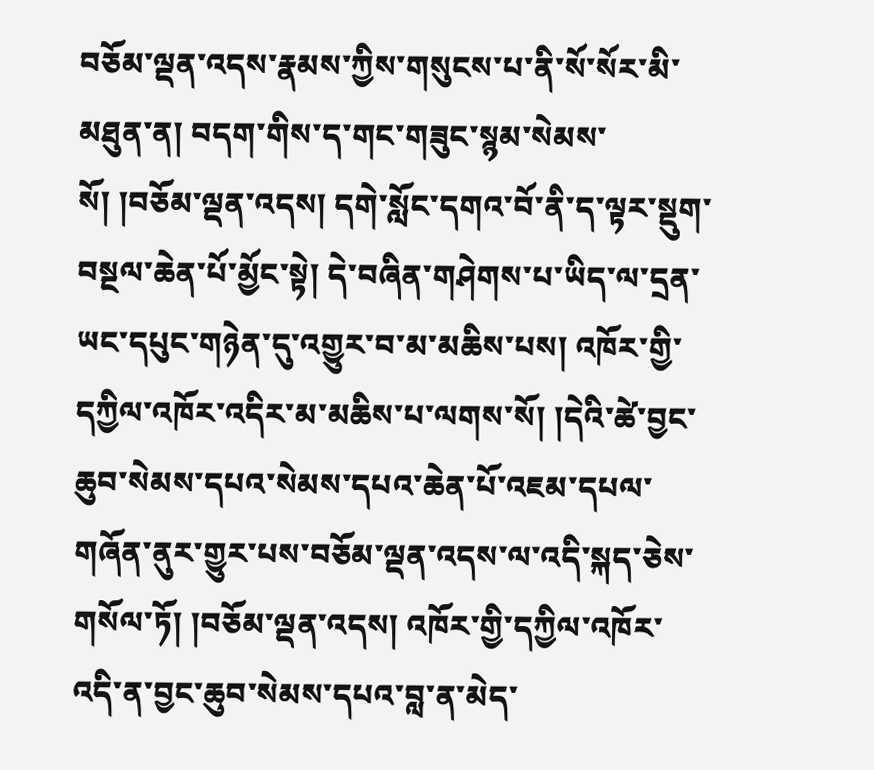བཅོམ་ལྡན་འདས་རྣམས་ཀྱིས་གསུངས་པ་ནི་སོ་སོར་མི་མཐུན་ན། བདག་གིས་ད་གང་གཟུང་སྙམ་སེམས་སོ། །བཅོམ་ལྡན་འདས། དགེ་སློང་དགའ་བོ་ནི་ད་ལྟར་སྡུག་བསྔལ་ཆེན་པོ་མྱོང་སྟེ། དེ་བཞིན་གཤེགས་པ་ཡིད་ལ་དྲན་ཡང་དཔུང་གཉེན་དུ་འགྱུར་བ་མ་མཆིས་པས། འཁོར་གྱི་དཀྱིལ་འཁོར་འདིར་མ་མཆིས་པ་ལགས་སོ། །དེའི་ཚེ་བྱང་ཆུབ་སེམས་དཔའ་སེམས་དཔའ་ཆེན་པོ་འཇམ་དཔལ་གཞོན་ནུར་གྱུར་པས་བཅོམ་ལྡན་འདས་ལ་འདི་སྐད་ཅེས་གསོལ་ཏོ། །བཅོམ་ལྡན་འདས། འཁོར་གྱི་དཀྱིལ་འཁོར་འདི་ན་བྱང་ཆུབ་སེམས་དཔའ་བླ་ན་མེད་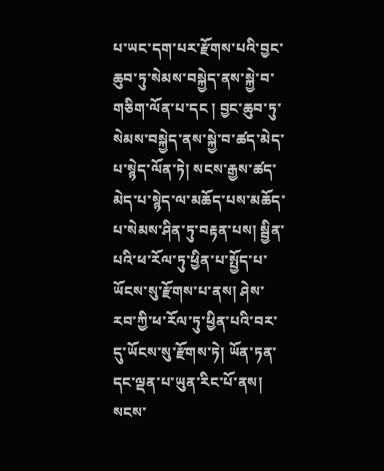པ་ཡང་དག་པར་རྫོགས་པའི་བྱང་ཆུབ་ཏུ་སེམས་བསྐྱེད་ནས་སྐྱེ་བ་གཅིག་ལོན་པ་དང ། བྱང་ཆུབ་ཏུ་སེམས་བསྐྱེད་ནས་སྐྱེ་བ་ཚད་མེད་པ་སྙེད་ལོན་ཏེ། སངས་རྒྱས་ཚད་མེད་པ་སྙེད་ལ་མཆོད་པས་མཆོད་པ་སེམས་ཤིན་ཏུ་བརྟན་པས། སྦྱིན་པའི་ཕ་རོལ་ཏུ་ཕྱིན་པ་སྤྱོད་པ་ཡོངས་སུ་རྫོགས་པ་ནས། ཤེས་རབ་ཀྱི་ཕ་རོལ་ཏུ་ཕྱིན་པའི་བར་དུ་ཡོངས་སུ་རྫོགས་ཏེ། ཡོན་ཏན་དང་ལྡན་པ་ཡུན་རིང་པོ་ནས། སངས་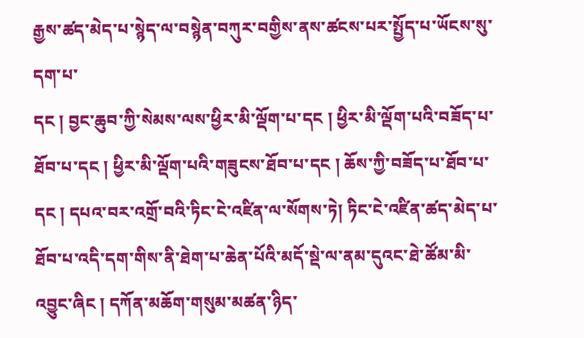རྒྱས་ཚད་མེད་པ་སྙེད་ལ་བསྙེན་བཀུར་བགྱིས་ནས་ཚངས་པར་སྤྱོད་པ་ཡོངས་སུ་དག་པ་
དང ། བྱང་ཆུབ་ཀྱི་སེམས་ལས་ཕྱིར་མི་ལྡོག་པ་དང ། ཕྱིར་མི་ལྡོག་པའི་བཟོད་པ་ཐོབ་པ་དང ། ཕྱིར་མི་ལྡོག་པའི་གཟུངས་ཐོབ་པ་དང ། ཆོས་ཀྱི་བཟོད་པ་ཐོབ་པ་དང ། དཔའ་བར་འགྲོ་བའི་ཏིང་ངེ་འཛིན་ལ་སོགས་ཏེ། ཏིང་ངེ་འཛིན་ཚད་མེད་པ་ཐོབ་པ་འདི་དག་གིས་ནི་ཐེག་པ་ཆེན་པོའི་མདོ་སྡེ་ལ་ནམ་དུའང་ཐེ་ཚོམ་མི་འབྱུང་ཞིང ། དཀོན་མཆོག་གསུམ་མཚན་ཉིད་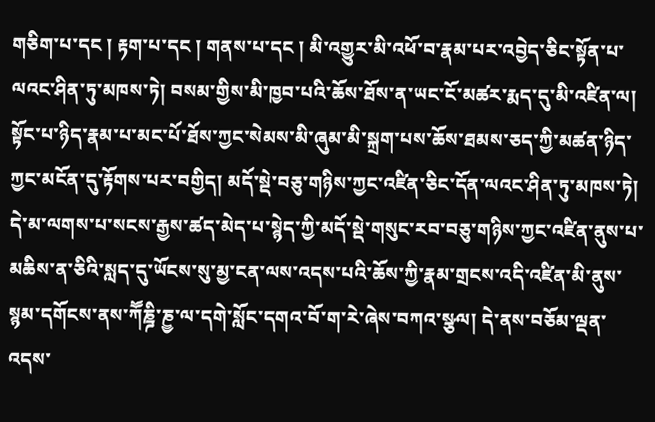གཅིག་པ་དང ། རྟག་པ་དང ། གནས་པ་དང ། མི་འགྱུར་མི་འཕོ་བ་རྣམ་པར་འབྱེད་ཅིང་སྟོན་པ་ལའང་ཤིན་ཏུ་མཁས་ཏེ། བསམ་གྱིས་མི་ཁྱབ་པའི་ཆོས་ཐོས་ན་ཡང་ངོ་མཚར་རྨད་དུ་མི་འཛིན་ལ། སྟོང་པ་ཉིད་རྣམ་པ་མང་པོ་ཐོས་ཀྱང་སེམས་མི་ཞུམ་མི་སྐྲག་པས་ཆོས་ཐམས་ཅད་ཀྱི་མཚན་ཉིད་ཀྱང་མངོན་དུ་རྟོགས་པར་བགྱིད། མདོ་སྡེ་བཅུ་གཉིས་ཀྱང་འཛིན་ཅིང་དོན་ལའང་ཤིན་ཏུ་མཁས་ཏེ། དེ་མ་ལགས་པ་སངས་རྒྱས་ཚད་མེད་པ་སྙེད་ཀྱི་མདོ་སྡེ་གསུང་རབ་བཅུ་གཉིས་ཀྱང་འཛིན་ནུས་པ་མཆིས་ན་ཅིའི་སླད་དུ་ཡོངས་སུ་མྱ་ངན་ལས་འདས་པའི་ཆོས་ཀྱི་རྣམ་གྲངས་འདི་འཛིན་མི་ནུས་སྙམ་དགོངས་ནས་ཀཽཎྜི་ཎྱ་ལ་དགེ་སློང་དགའ་བོ་ག་རེ་ཞེས་བཀའ་སྩལ། དེ་ནས་བཅོམ་ལྡན་འདས་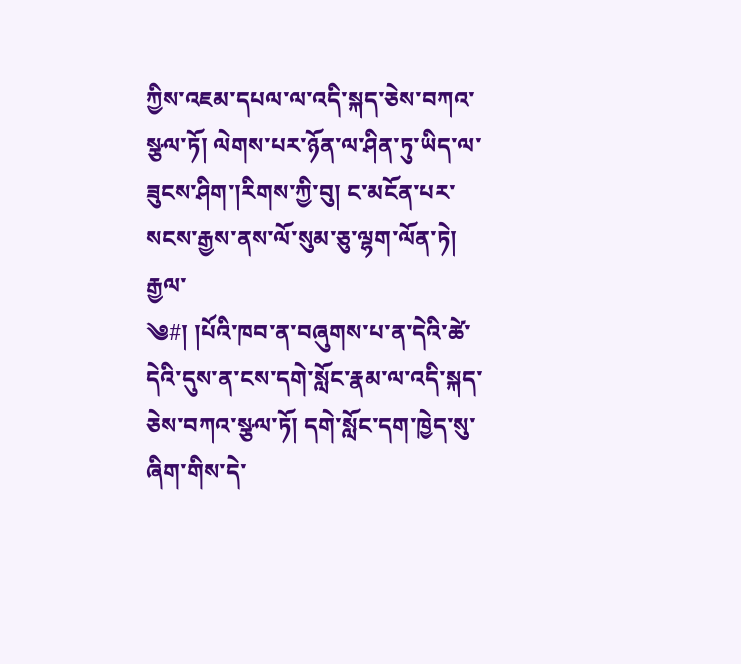ཀྱིས་འཇམ་དཔལ་ལ་འདི་སྐད་ཅེས་བཀའ་སྩལ་ཏོ། ལེགས་པར་ཉོན་ལ་ཤིན་ཏུ་ཡིད་ལ་ཟུངས་ཤིག་།རིགས་ཀྱི་བུ། ང་མངོན་པར་སངས་རྒྱས་ནས་ལོ་སུམ་ཅུ་ལྷག་ལོན་ཏེ། རྒྱལ་
༄#། །པོའི་ཁབ་ན་བཞུགས་པ་ན་དེའི་ཚེ་དེའི་དུས་ན་ངས་དགེ་སློང་རྣམ་ལ་འདི་སྐད་ཅེས་བཀའ་སྩལ་ཏོ། དགེ་སློང་དག་ཁྱེད་སུ་ཞིག་གིས་དེ་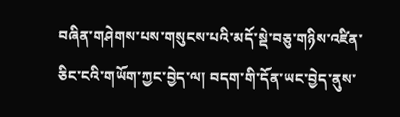བཞིན་གཤེགས་པས་གསུངས་པའི་མདོ་སྡེ་བཅུ་གཉིས་འཛིན་ཅིང་ངའི་གཡོག་ཀྱང་བྱེད་ལ། བདག་གི་དོན་ཡང་བྱེད་ནུས་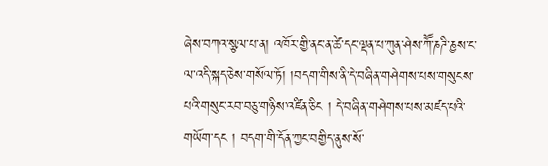ཞེས་བཀའ་སྩལ་པ་ན། འཁོར་གྱི་ནང་ན་ཚེ་དང་ལྡན་པ་ཀུན་ཤེས་ཀཽ་ཎཌི་ཎྱས་ང་ལ་འདི་སྐད་ཅེས་གསོལ་ཏོ། །བདག་གིས་ནི་དེ་བཞིན་གཤེགས་པས་གསུངས་པའི་གསུང་རབ་བཅུ་གཉིས་འཛིན་ཅིང ། དེ་བཞིན་གཤེགས་པས་མཛད་པའི་གཡོག་དང ། བདག་གི་དོན་ཀྱང་བགྱིད་ནུས་སོ་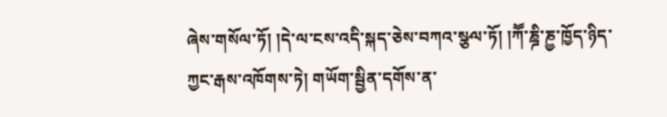ཞེས་གསོལ་ཏོ། །དེ་ལ་ངས་འདི་སྐད་ཅེས་བཀའ་སྩལ་ཏོ། །ཀཽ་ཎྜི་ཎྱ་ཁྱོད་ཉིད་ཀྱང་རྒས་འཁོགས་ཏེ། གཡོག་སྦྱིན་དགོས་ན་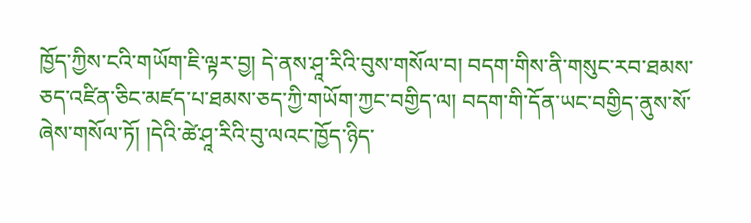ཁྱོད་ཀྱིས་ངའི་གཡོག་ཇི་ལྟར་བྱ། དེ་ནས་ཤཱ་རིའི་བུས་གསོལ་བ། བདག་གིས་ནི་གསུང་རབ་ཐམས་ཅད་འཛིན་ཅིང་མཛད་པ་ཐམས་ཅད་ཀྱི་གཡོག་ཀྱང་བགྱིད་ལ། བདག་གི་དོན་ཡང་བགྱིད་ནུས་སོ་ཞེས་གསོལ་ཏོ། །དེའི་ཚེ་ཤཱ་རིའི་བུ་ལའང་ཁྱོད་ཉིད་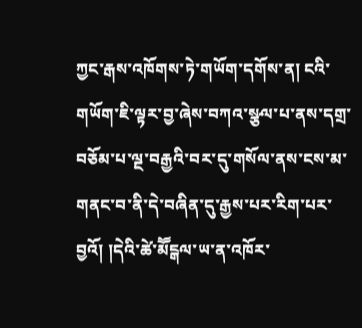ཀྱང་རྒས་འཁོགས་ཏེ་གཡོག་དགོས་ན། ངའི་གཡོག་ཇི་ལྟར་བྱ་ཞེས་བཀའ་སྩལ་པ་ནས་དགྲ་བཅོམ་པ་ལྔ་བརྒྱའི་བར་དུ་གསོལ་ནས་ངས་མ་གནང་བ་ནི་དེ་བཞིན་དུ་རྒྱས་པར་རིག་པར་བྱའོ། །དེའི་ཚེ་མཽངྒལ་ཡ་ན་འཁོར་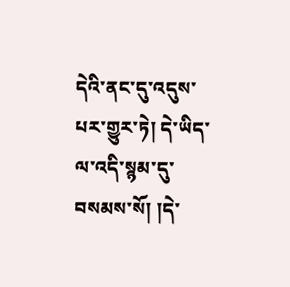དེའི་ནང་དུ་འདུས་
པར་གྱུར་ཏེ། དེ་ཡིད་ལ་འདི་སྙམ་དུ་བསམས་སོ། །དེ་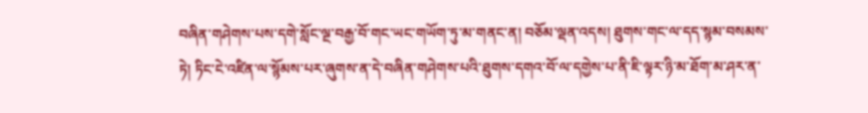བཞིན་གཤེགས་པས་དགེ་སློང་ལྔ་བརྒྱ་བོ་གང་ཡང་གཡོག་ཏུ་མ་གནང་ན། བཅོམ་ལྡན་འདས། ཐུགས་གང་ལ་དད་སྙམ་བསམས་ཏེ། ཏིང་ངེ་འཛིན་ལ་སྙོམས་པར་ཞུགས་ན་དེ་བཞིན་གཤེགས་པའི་ཐུགས་དགའ་བོ་ལ་དགྱེས་པ་ནི་ཇི་ལྟར་ཉི་མ་ཐོག་མ་ཤར་ན་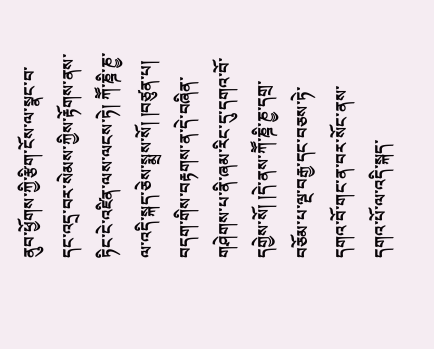ནུབ་ཕྱོགས་ཀྱི་རྩིག་ངོས་ལ་སྣང་བ་དང་འདྲ་བར་སེམས་ཀྱིས་རྟོགས་ནས་ཏིང་ངེ་འཛིན་ལས་ལངས་ཏེ། ཀཽ་ཎྜི་ཎྱ་ལ་འདི་སྐད་ཅེས་སྨྲས་སོ། །བཙུན་པ། བདག་གིས་བརྟགས་ན་དེ་བཞིན་གཤེགས་པ་ནི་ཞམ་རིང་དུ་དགའ་བོ་དགྱེས་སོ། །དེ་ནས་ཀཽ་ཎྜི་ཎྱ་དགྲ་བཅོམ་པ་ལྔ་བརྒྱ་དང་བཅས་ཏེ་དགའ་བོ་གང་ན་བར་སོང་ནས་དགའ་པོ་ལ་འདི་སྐད་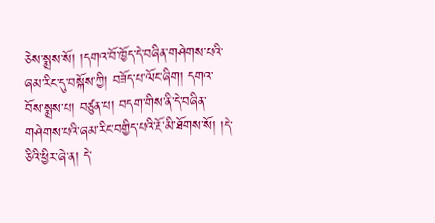ཅེས་སྨྲས་སོ། །དགའ་བོ་ཁྱོད་དེ་བཞིན་གཤེགས་པའི་ཞམ་རིང་དུ་བསྐོས་ཀྱི། བཟོད་པ་ལོང་ཞིག། དགའ་བོས་སྨྲས་པ། བཙུན་པ། བདག་གིས་ནི་དེ་བཞིན་གཤེགས་པའི་ཞམ་རིང་བགྱིད་པའི་རྔོ་མི་ཐོགས་སོ། །དེ་ཅིའི་ཕྱིར་ཞེ་ན། དེ་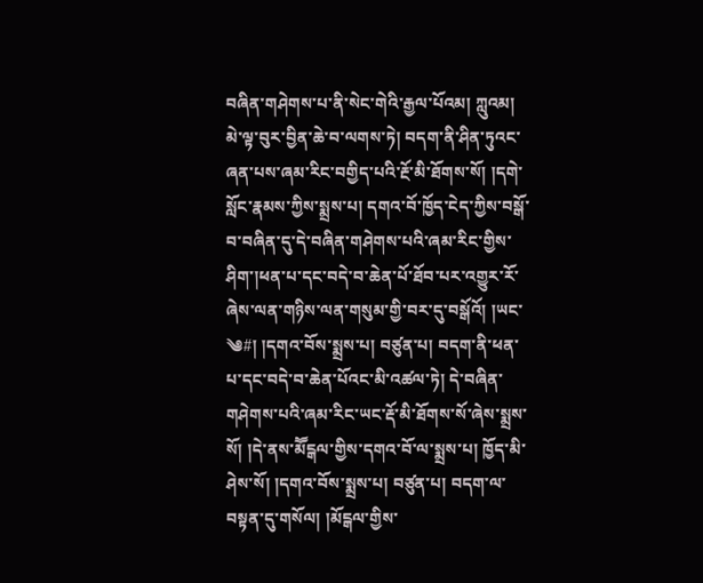བཞིན་གཤེགས་པ་ནི་སེང་གེའི་རྒྱལ་པོའམ། ཀླུའམ། མེ་ལྟ་བུར་བྱིན་ཆེ་བ་ལགས་ཏེ། བདག་ནི་ཤིན་ཏུའང་ཞན་པས་ཞམ་རིང་བགྱིད་པའི་རྔོ་མི་ཐོགས་སོ། །དགེ་སློང་རྣམས་ཀྱིས་སྨྲས་པ། དགའ་བོ་ཁྱོད་ངེད་ཀྱིས་བསྒོ་བ་བཞིན་དུ་དེ་བཞིན་གཤེགས་པའི་ཞམ་རིང་གྱིས་ཤིག་།ཕན་པ་དང་བདེ་བ་ཆེན་པོ་ཐོབ་པར་འགྱུར་རོ་ཞེས་ལན་གཉིས་ལན་གསུམ་གྱི་བར་དུ་བསྒོའོ། །ཡང་
༄#། །དགའ་བོས་སྨྲས་པ། བཙུན་པ། བདག་ནི་ཕན་པ་དང་བདེ་བ་ཆེན་པོའང་མི་འཚལ་ཏེ། དེ་བཞིན་གཤེགས་པའི་ཞམ་རིང་ཡང་རྡོ་མི་ཐོགས་སོ་ཞེས་སྨྲས་སོ། །དེ་ནས་མཽངྒལ་གྱིས་དགའ་བོ་ལ་སྨྲས་པ། ཁྱོད་མི་ཤེས་སོ། །དགའ་བོས་སྨྲས་པ། བཙུན་པ། བདག་ལ་བསྟན་དུ་གསོལ། །མོངྒལ་གྱིས་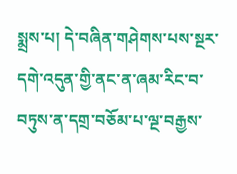སྨྲས་པ། དེ་བཞིན་གཤེགས་པས་སྔར་དགེ་འདུན་གྱི་ནང་ན་ཞམ་རིང་བ་བཏུས་ན་དགྲ་བཅོམ་པ་ལྔ་བརྒྱས་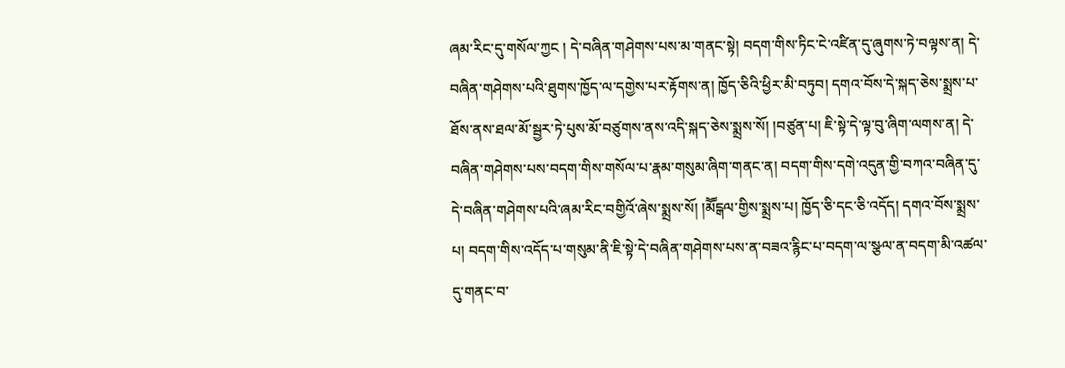ཞམ་རིང་དུ་གསོལ་ཀྱང ། དེ་བཞིན་གཤེགས་པས་མ་གནང་སྟེ། བདག་གིས་ཏིང་ངེ་འཛིན་དུ་ཞུགས་ཏེ་བལྟས་ན། དེ་བཞིན་གཤེགས་པའི་ཐུགས་ཁྱོད་ལ་དགྱེས་པར་རྟོགས་ན། ཁྱོད་ཅིའི་ཕྱིར་མི་བཏུབ། དགའ་བོས་དེ་སྐད་ཅེས་སྨྲས་པ་ཐོས་ནས་ཐལ་མོ་སྦྱར་ཏེ་པུས་མོ་བཙུགས་ནས་འདི་སྐད་ཅེས་སྨྲས་སོ། །བཙུན་པ། ཇི་སྟེ་དེ་ལྟ་བུ་ཞིག་ལགས་ན། དེ་བཞིན་གཤེགས་པས་བདག་གིས་གསོལ་པ་རྣམ་གསུམ་ཞིག་གནང་ན། བདག་གིས་དགེ་འདུན་གྱི་བཀའ་བཞིན་དུ་དེ་བཞིན་གཤེགས་པའི་ཞམ་རིང་བགྱིའོ་ཞེས་སྨྲས་སོ། །མཽངྒལ་གྱིས་སྨྲས་པ། ཁྱོད་ཅི་དང་ཅི་འདོད། དགའ་བོས་སྨྲས་པ། བདག་གིས་འདོད་པ་གསུམ་ནི་ཇི་སྟེ་དེ་བཞིན་གཤེགས་པས་ན་བཟའ་རྙིང་པ་བདག་ལ་སྩལ་ན་བདག་མི་འཚལ་དུ་གནང་བ་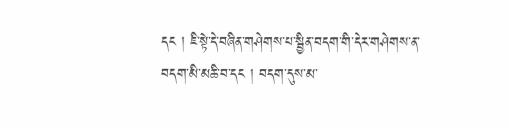དང ། ཇི་སྟེ་དེ་བཞིན་གཤེགས་པ་སྦྱིན་བདག་གི་དེར་གཤེགས་ན་
བདག་མི་མཆི་བ་དང ། བདག་དུས་མ་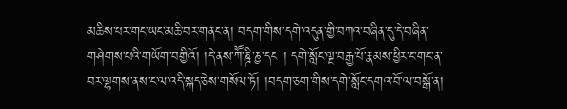མཆིས་པར་གང་ཡང་མཆི་བར་གནང་ན། བདག་གིས་དགེ་འདུན་གྱི་བཀའ་བཞིན་དུ་དེ་བཞིན་གཤེགས་པའི་གཡོག་བགྱིའོ། །དེ་ནས་ཀཽ་ཎྜི་ཎྱ་དང ། དགེ་སློང་ལྔ་བརྒྱ་པོ་རྣམས་ཕྱིར་ང་གང་ན་བར་ལྷགས་ནས་ང་ལ་འདི་སྐད་ཅེས་གསོལ་ཏོ། །བདག་ཅག་གིས་དགེ་སློང་དགའ་བོ་ལ་བསྒོ་ན།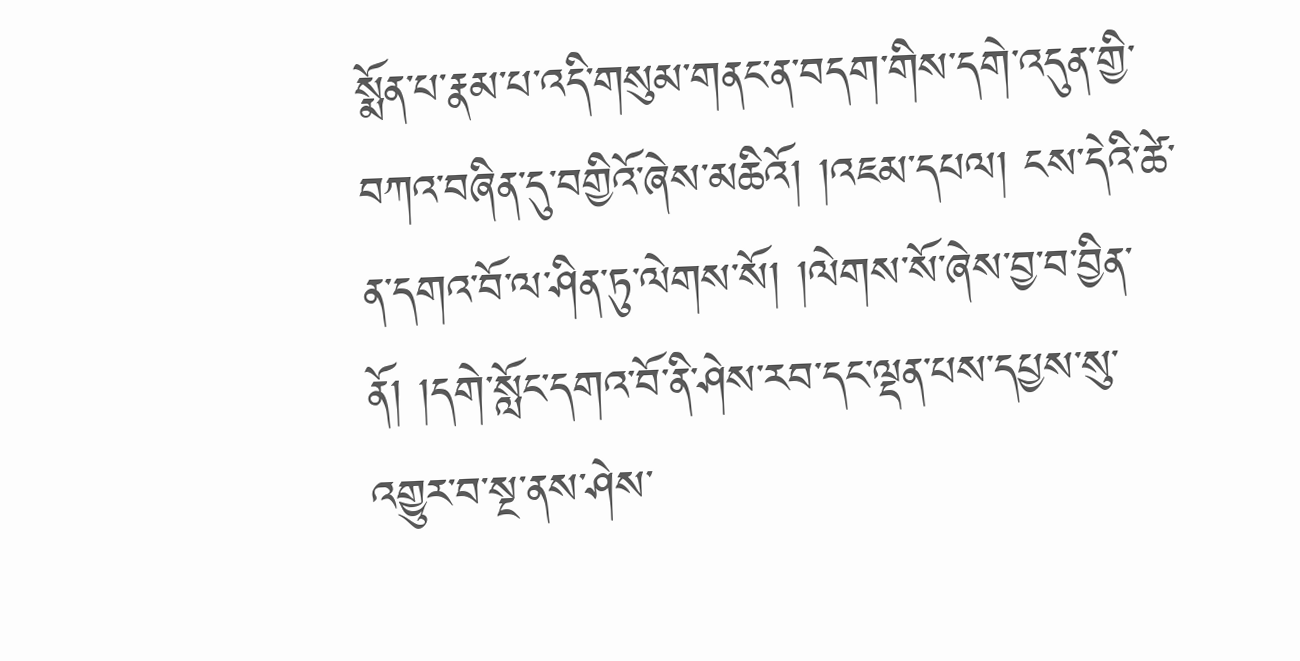སྨོན་པ་རྣམ་པ་འདི་གསུམ་གནང་ན་བདག་གིས་དགེ་འདུན་གྱི་བཀའ་བཞིན་དུ་བགྱིའོ་ཞེས་མཆིའོ། །འཇམ་དཔལ། ངས་དེའི་ཚེ་ན་དགའ་བོ་ལ་ཤིན་ཏུ་ལེགས་སོ། །ལེགས་སོ་ཞེས་བྱ་བ་བྱིན་ནོ། །དགེ་སློང་དགའ་བོ་ནི་ཤེས་རབ་དང་ལྡན་པས་དཔྱས་སུ་འགྱུར་བ་སྔ་ནས་ཤེས་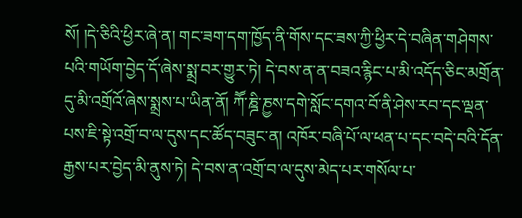སོ། །དེ་ཅིའི་ཕྱིར་ཞེ་ན། གང་ཟག་དག་ཁྱོད་ནི་གོས་དང་ཟས་ཀྱི་ཕྱིར་དེ་བཞིན་གཤེགས་པའི་གཡོག་བྱེད་དོ་ཞེས་སྨྲ་བར་གྱུར་ཏེ། དེ་བས་ན་ན་བཟའ་རྙིང་པ་མི་འདོད་ཅིང་མགྲོན་དུ་མི་འགྲོའོ་ཞེས་སྨྲས་པ་ཡིན་ནོ། ཀཽ་ཎྜི་ཎྱས་དགེ་སློང་དགའ་བོ་ནི་ཤེས་རབ་དང་ལྡན་པས་ཇི་སྟེ་འགྲོ་བ་ལ་དུས་དང་ཚོད་བཟུང་ན། འཁོར་བཞི་པོ་ལ་ཕན་པ་དང་བདེ་བའི་དོན་རྒྱས་པར་བྱེད་མི་ནུས་ཏེ། དེ་བས་ན་འགྲོ་བ་ལ་དུས་མེད་པར་གསོལ་པ་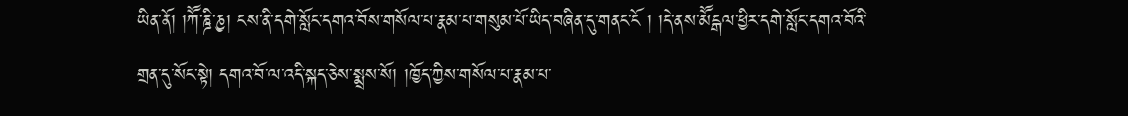ཡིན་ནོ། །ཀཽ་ཎྜི་ཎྱ། ངས་ནི་དགེ་སློང་དགའ་བོས་གསོལ་པ་རྣམ་པ་གསུམ་པོ་ཡིད་བཞིན་དུ་གནང་ངོ ། །དེ་ནས་མཽངྒལ་ཕྱིར་དགེ་སློང་དགའ་བོའི་གྲན་དུ་སོང་སྟེ། དགའ་བོ་ལ་འདི་སྐད་ཅེས་སྨྲས་སོ། །ཁྱོད་ཀྱིས་གསོལ་པ་རྣམ་པ་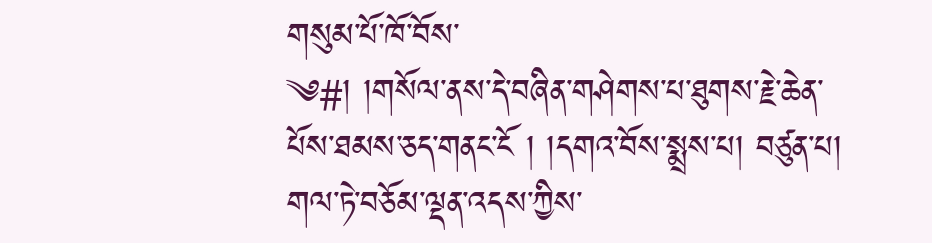གསུམ་པོ་ཁོ་བོས་
༄#། །གསོལ་ནས་དེ་བཞིན་གཤེགས་པ་ཐུགས་རྗེ་ཆེན་པོས་ཐམས་ཅད་གནང་ངོ ། །དགའ་བོས་སྨྲས་པ། བཙུན་པ། གལ་ཏེ་བཅོམ་ལྡན་འདས་ཀྱིས་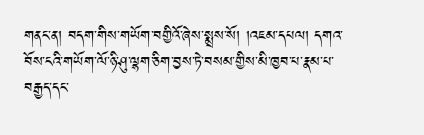གནང་ན། བདག་གིས་གཡོག་བགྱིའོ་ཞེས་སྨྲས་སོ། །འཇམ་དཔལ། དགའ་བོས་ངའི་གཡོག་ལོ་ཉི་ཤུ་ལྷག་ཅིག་བྱས་ཏེ་བསམ་གྱིས་མི་ཁྱབ་པ་རྣམ་པ་བརྒྱད་དང་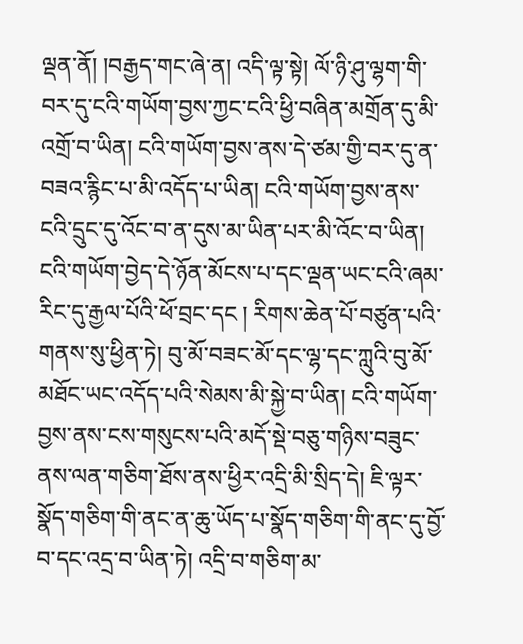ལྡན་ནོ། །བརྒྱད་གང་ཞེ་ན། འདི་ལྟ་སྟེ། ལོ་ཉི་ཤུ་ལྷག་གི་བར་དུ་ངའི་གཡོག་བྱས་ཀྱང་ངའི་ཕྱི་བཞིན་མགྲོན་དུ་མི་འགྲོ་བ་ཡིན། ངའི་གཡོག་བྱས་ནས་དེ་ཙམ་གྱི་བར་དུ་ན་བཟའ་རྙིང་པ་མི་འདོད་པ་ཡིན། ངའི་གཡོག་བྱས་ནས་ངའི་དྲུང་དུ་འོང་བ་ན་དུས་མ་ཡིན་པར་མི་འོང་བ་ཡིན། ངའི་གཡོག་བྱེད་དེ་ཉོན་མོངས་པ་དང་ལྡན་ཡང་ངའི་ཞམ་རིང་དུ་རྒྱལ་པོའི་ཕོ་བྲང་དང ། རིགས་ཆེན་པོ་བཙུན་པའི་གནས་སུ་ཕྱིན་ཏེ། བུ་མོ་བཟང་མོ་དང་ལྷ་དང་ཀླུའི་བུ་མོ་མཐོང་ཡང་འདོད་པའི་སེམས་མི་སྐྱེ་བ་ཡིན། ངའི་གཡོག་བྱས་ནས་ངས་གསུངས་པའི་མདོ་སྡེ་བཅུ་གཉིས་བཟུང་ནས་ལན་གཅིག་ཐོས་ནས་ཕྱིར་འདྲི་མི་སྲིད་དེ། ཇི་ལྟར་སྣོད་གཅིག་གི་ནང་ན་ཆུ་ཡོད་པ་སྣོད་གཅིག་གི་ནང་དུ་བྱོ་བ་དང་འདྲ་བ་ཡིན་ཏེ། འདྲི་བ་གཅིག་མ་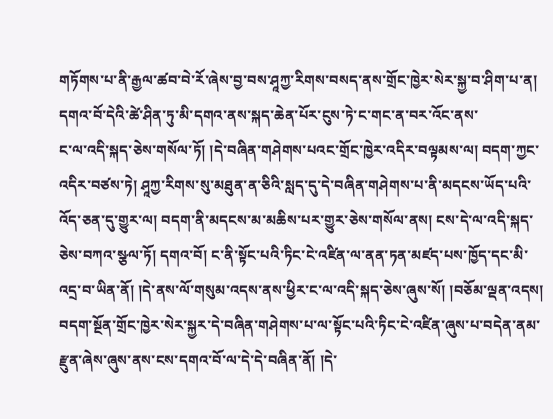གཏོགས་པ་ནི་རྒྱལ་ཚབ་བེ་རོ་ཞེས་བྱ་བས་ཤཱཀྱ་རིགས་བསད་ནས་གྲོང་ཁྱེར་སེར་སྐྱ་བ་ཤིག་པ་ན། དགའ་བོ་དེའི་ཚེ་ཤིན་ཏུ་མི་དགའ་ནས་སྐད་ཆེན་པོར་ངུས་ཏེ་ང་གང་ན་བར་འོང་ནས་
ང་ལ་འདི་སྐད་ཅེས་གསོལ་ཏོ། །དེ་བཞིན་གཤེགས་པའང་གྲོང་ཁྱེར་འདིར་བལྟམས་ལ། བདག་ཀྱང་འདིར་བཙས་ཏེ། ཤཱཀྱ་རིགས་སུ་མཐུན་ན་ཅིའི་སླད་དུ་དེ་བཞིན་གཤེགས་པ་ནི་མདངས་ཡོད་པའི་འོད་ཅན་དུ་གྱུར་ལ། བདག་ནི་མདངས་མ་མཆིས་པར་གྱུར་ཅེས་གསོལ་ནས། ངས་དེ་ལ་འདི་སྐད་ཅེས་བཀའ་སྩལ་ཏོ། དགའ་བོ། ང་ནི་སྟོང་པའི་ཏིང་ངེ་འཛིན་ལ་ནན་ཏན་མཛད་པས་ཁྱོད་དང་མི་འདྲ་བ་ཡིན་ནོ། །དེ་ནས་ལོ་གསུམ་འདས་ནས་ཕྱིར་ང་ལ་འདི་སྐད་ཅེས་ཞུས་སོ། །བཅོམ་ལྡན་འདས། བདག་སྔོན་གྲོང་ཁྱེར་སེར་སྐྱར་དེ་བཞིན་གཤེགས་པ་ལ་སྟོང་པའི་ཏིང་ངེ་འཛིན་ཞུས་པ་བདེན་ནམ་རྫུན་ཞེས་ཞུས་ནས་ངས་དགའ་བོ་ལ་དེ་དེ་བཞིན་ནོ། །དེ་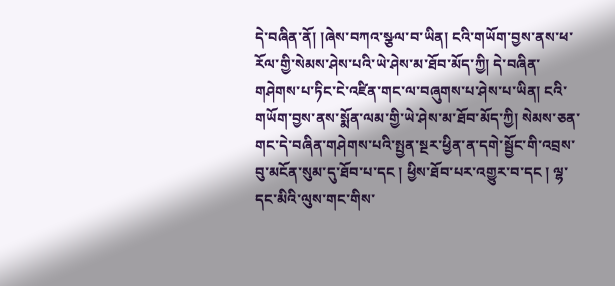དེ་བཞིན་ནོ། །ཞེས་བཀའ་སྩལ་བ་ཡིན། ངའི་གཡོག་བྱས་ནས་ཕ་རོལ་གྱི་སེམས་ཤེས་པའི་ཡེ་ཤེས་མ་ཐོབ་མོད་ཀྱི། དེ་བཞིན་གཤེགས་པ་ཏིང་ངེ་འཛིན་གང་ལ་བཞུགས་པ་ཤེས་པ་ཡིན། ངའི་གཡོག་བྱས་ནས་སྨོན་ལམ་གྱི་ཡེ་ཤེས་མ་ཐོབ་མོད་ཀྱི། སེམས་ཅན་གང་དེ་བཞིན་གཤེགས་པའི་སྤྱན་སྔར་ཕྱིན་ན་དགེ་སྦྱོང་གི་འབྲས་བུ་མངོན་སུམ་དུ་ཐོབ་པ་དང ། ཕྱིས་ཐོབ་པར་འགྱུར་བ་དང ། ལྷ་དང་མིའི་ལུས་གང་གིས་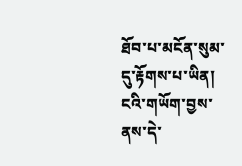ཐོབ་པ་མངོན་སུམ་དུ་རྟོགས་པ་ཡིན། ངའི་གཡོག་བྱས་ནས་དེ་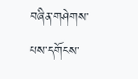བཞིན་གཤེགས་པས་དགོངས་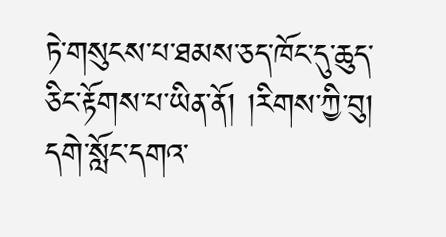ཏེ་གསུངས་པ་ཐམས་ཅད་ཁོང་དུ་ཆུད་ཅིང་རྟོགས་པ་ཡིན་ནོ། །རིགས་ཀྱི་བུ། དགེ་སློང་དགའ་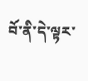བོ་ནི་དེ་ལྟར་